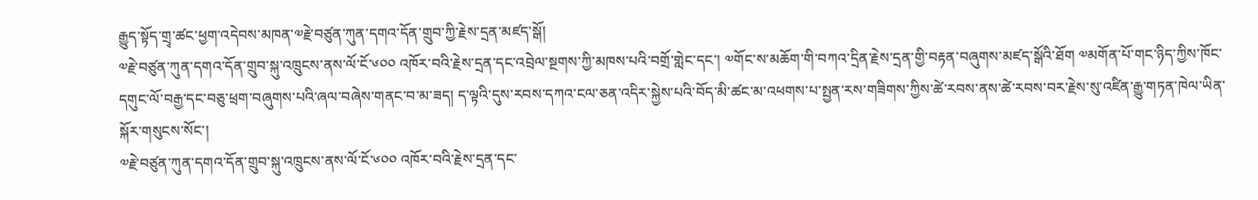རྒྱུད་སྟོད་གྲྭ་ཚང་ཕྱག་འདེབས་མཁན་༧རྗེ་བཙུན་ཀུན་དགའ་དོན་གྲུབ་ཀྱི་རྗེས་དྲན་མཛད་སྒོ།
༧རྗེ་བཙུན་ཀུན་དགའ་དོན་གྲུབ་སྐུ་འཁྲུངས་ནས་ལོ་ངོ་༦༠༠ འཁོར་བའི་རྗེས་དྲན་དང་འབྲེལ་སྔགས་ཀྱི་མཁས་པའི་བགྲོ་གླེང་དང་། ༧གོང་ས་མཆོག་གི་བཀའ་དྲིན་རྗེས་དྲན་གྱི་བརྟན་བཞུགས་མཛད་སྒོའི་ཐོག ༧མགོན་པོ་གང་ཉིད་ཀྱིས་ཁོང་དགུང་ལོ་བརྒྱ་དང་བཅུ་ཕྲག་བཞུགས་པའི་ཞལ་བཞེས་གནང་བ་མ་ཟད། ད་ལྟའི་དུས་རབས་དཀའ་ངལ་ཅན་འདིར་སྐྱེས་པའི་བོད་མི་ཚང་མ་འཕགས་པ་སྤྱན་རས་གཟིགས་ཀྱིས་ཚེ་རབས་ནས་ཚེ་རབས་བར་རྗེས་སུ་འཛིན་རྒྱུ་གཏན་ཁེལ་ཡིན་སྐོར་གསུངས་སོང་།
༧རྗེ་བཙུན་ཀུན་དགའ་དོན་གྲུབ་སྐུ་འཁྲུངས་ནས་ལོ་ངོ་༦༠༠ འཁོར་བའི་རྗེས་དྲན་དང་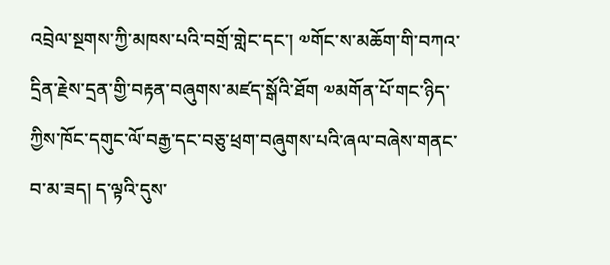འབྲེལ་སྔགས་ཀྱི་མཁས་པའི་བགྲོ་གླེང་དང་། ༧གོང་ས་མཆོག་གི་བཀའ་དྲིན་རྗེས་དྲན་གྱི་བརྟན་བཞུགས་མཛད་སྒོའི་ཐོག ༧མགོན་པོ་གང་ཉིད་ཀྱིས་ཁོང་དགུང་ལོ་བརྒྱ་དང་བཅུ་ཕྲག་བཞུགས་པའི་ཞལ་བཞེས་གནང་བ་མ་ཟད། ད་ལྟའི་དུས་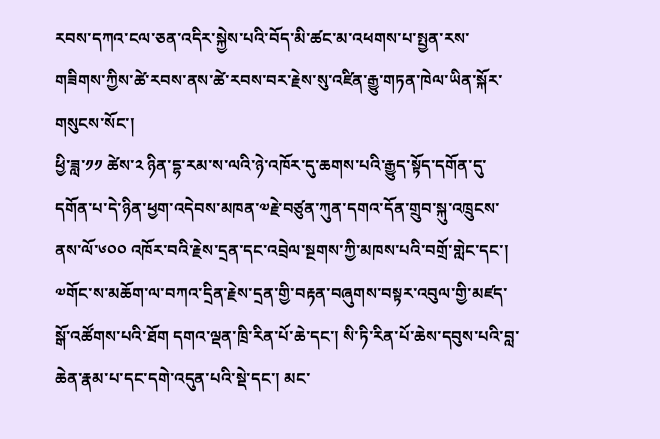རབས་དཀའ་ངལ་ཅན་འདིར་སྐྱེས་པའི་བོད་མི་ཚང་མ་འཕགས་པ་སྤྱན་རས་གཟིགས་ཀྱིས་ཚེ་རབས་ནས་ཚེ་རབས་བར་རྗེས་སུ་འཛིན་རྒྱུ་གཏན་ཁེལ་ཡིན་སྐོར་གསུངས་སོང་།
ཕྱི་ཟླ་༡༡ ཚེས་༢ ཉིན་དྷ་རམ་ས་ལའི་ཉེ་འཁོར་དུ་ཆགས་པའི་རྒྱུད་སྟོད་དགོན་དུ་དགོན་པ་དེ་ཉིན་ཕྱག་འདེབས་མཁན་༧རྗེ་བཙུན་ཀུན་དགའ་དོན་གྲུབ་སྐུ་འཁྲུངས་ནས་ལོ་༦༠༠ འཁོར་བའི་རྗེས་དྲན་དང་འབྲེལ་སྔགས་ཀྱི་མཁས་པའི་བགྲོ་གླེང་དང་། ༧གོང་ས་མཆོག་ལ་བཀའ་དྲིན་རྗེས་དྲན་གྱི་བརྟན་བཞུགས་བསྟར་འབུལ་གྱི་མཛད་སྒོ་འཚོགས་པའི་ཐོག དགའ་ལྡན་ཁྲི་རིན་པོ་ཆེ་དང་། སི་ཏི་རིན་པོ་ཆེས་དབུས་པའི་བླ་ཆེན་རྣམ་པ་དང་དགེ་འདུན་པའི་སྡེ་དང་། མང་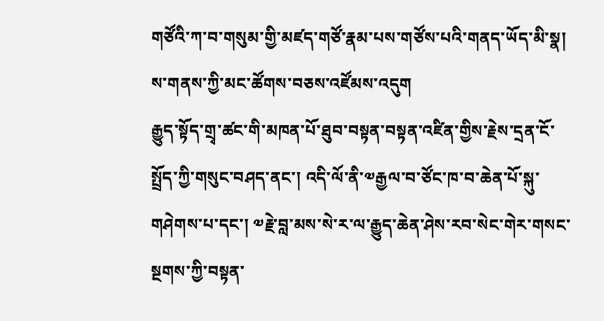གཙོའི་ཀ་བ་གསུམ་གྱི་མཛད་གཙོ་རྣམ་པས་གཙོས་པའི་གནད་ཡོད་མི་སྣ། ས་གནས་ཀྱི་མང་ཚོགས་བཅས་འཛོམས་འདུག
རྒྱུད་སྟོད་གྲྭ་ཚང་གི་མཁན་པོ་ཐུབ་བསྟན་བསྟན་འཛིན་གྱིས་རྗེས་དྲན་ངོ་སྤྲོད་ཀྱི་གསུང་བཤད་ནང་། འདི་ལོ་ནི་༧རྒྱལ་བ་ཙོང་ཁ་བ་ཆེན་པོ་སྐུ་གཤེགས་པ་དང་། ༧རྗེ་བླ་མས་སེ་ར་ལ་རྒྱུད་ཆེན་ཤེས་རབ་སེང་གེར་གསང་སྔགས་ཀྱི་བསྟན་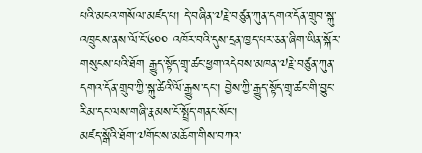པའི་མངའ་གསོལ་མཛད་པ། དེ་བཞིན་༧རྗེ་བཙུན་ཀུན་དགའ་དོན་གྲུབ་སྐུ་འཁྲུངས་ནས་ལོ་ངོ་༦༠༠ འཁོར་བའི་དུས་དྲན་ཁྱད་པར་ཅན་ཞིག་ཡིན་སྐོར་གསུངས་པའི་ཐོག རྒྱུད་སྟོད་གྲྭ་ཚང་ཕྱག་འདེབས་མཁན་༧རྗེ་བཙུན་ཀུན་དགའ་དོན་གྲུབ་ཀྱི་སྐུ་ཚེའི་ལོ་རྒྱུས་དང་། བྱེས་ཀྱི་རྒྱུད་སྟོད་གྲྭ་ཚང་གི་བྱུང་རིམ་དང་ལས་གཞི་རྣམས་ངོ་སྤྲོད་གནང་སོང་།
མཛད་སྒོའི་ཐོག་༧གོང་ས་མཆོག་གིས་བཀའ་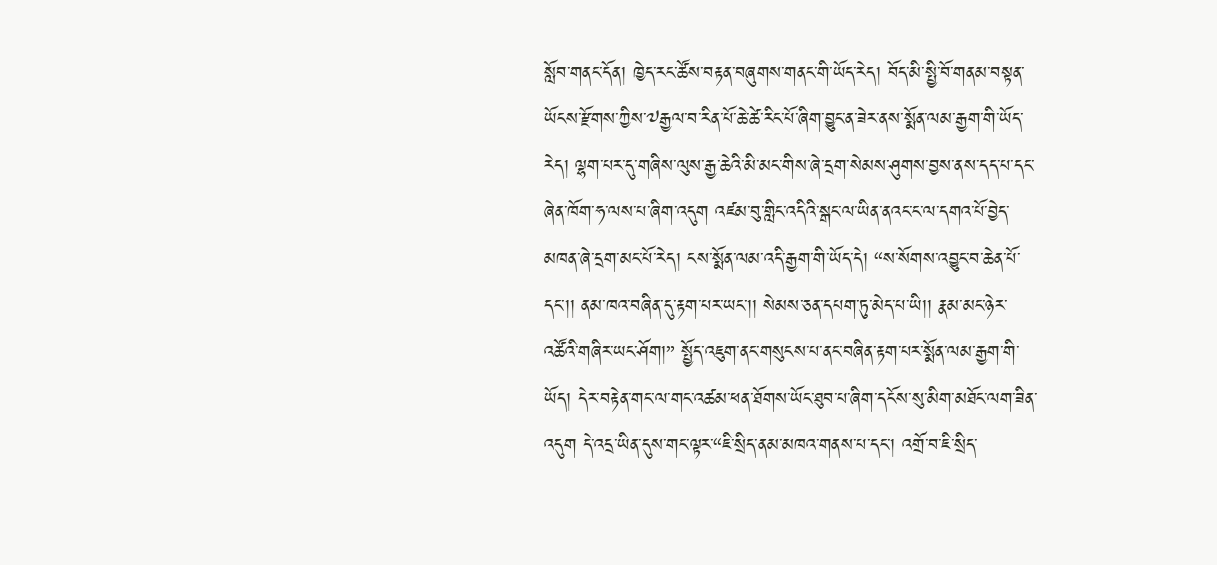སློབ་གནང་དོན། ཁྱེད་རང་ཚོས་བརྟན་བཞུགས་གནང་གི་ཡོད་རེད། བོད་མི་སྤྱི་བོ་གནམ་བསྟན་ཡོངས་རྫོགས་ཀྱིས་༧རྒྱལ་བ་རིན་པོ་ཆེ་ཚེ་རིང་པོ་ཞིག་བྱུང་ན་ཟེར་ནས་སྨོན་ལམ་རྒྱག་གི་ཡོད་རེད། ལྷག་པར་དུ་གཞིས་ལུས་རྒྱ་ཆེའི་མི་མང་གིས་ཞེ་དྲག་སེམས་ཤུགས་བྱས་ནས་དད་པ་དང་ཞེན་ཁོག་ཧ་ལས་པ་ཞིག་འདུག འཛམ་བུ་གླིང་འདིའི་སྒང་ལ་ཡིན་ནའང་ང་ལ་དགའ་པོ་བྱེད་མཁན་ཞེ་དྲག་མང་པོ་རེད། ངས་སྨོན་ལམ་འདི་རྒྱག་གི་ཡོད་དེ། “ས་སོགས་འབྱུང་བ་ཆེན་པོ་དང་།། ནམ་ཁའ་བཞིན་དུ་རྟག་པར་ཡང་།། སེམས་ཅན་དཔག་ཏུ་མེད་པ་ཡི།། རྣམ་མང་ཉེར་འཚོའི་གཞིར་ཡང་ཤོག།” སྤྱོད་འཇུག་ནང་གསུངས་པ་ནང་བཞིན་རྟག་པར་སྨོན་ལམ་རྒྱག་གི་ཡོད། དེར་བརྟེན་གང་ལ་གང་འཚམ་ཕན་ཐོགས་ཡོང་ཐུབ་པ་ཞིག་དངོས་སུ་མིག་མཐོང་ལག་ཟིན་འདུག དེ་འདྲ་ཡིན་དུས་གང་ལྟར་“ཇི་སྲིད་ནམ་མཁའ་གནས་པ་དང་། འགྲོ་བ་ཇི་སྲིད་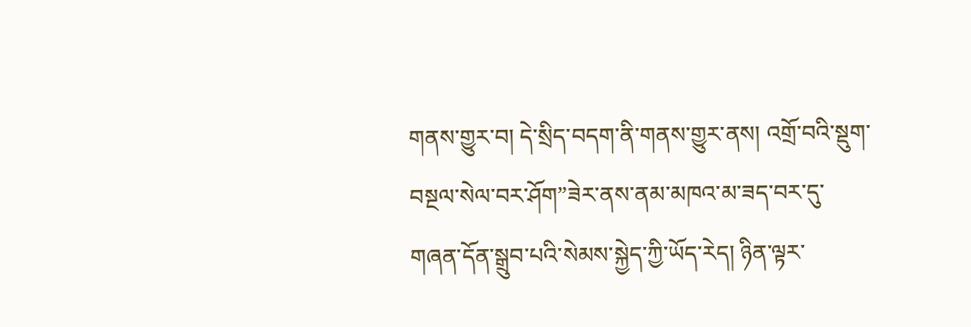གནས་གྱུར་བ། དེ་སྲིད་བདག་ནི་གནས་གྱུར་ནས། འགྲོ་བའི་སྡུག་བསྔལ་སེལ་བར་ཤོག”ཟེར་ནས་ནམ་མཁའ་མ་ཟད་བར་དུ་གཞན་དོན་སྒྲུབ་པའི་སེམས་སྐྱེད་ཀྱི་ཡོད་རེད། ཉིན་ལྟར་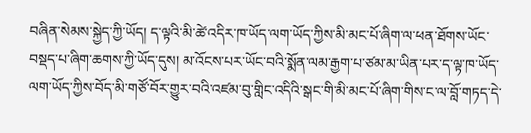བཞིན་སེམས་སྐྱེད་ཀྱི་ཡོད། ད་ལྟའི་མི་ཚེ་འདིར་ཁ་ཡོད་ལག་ཡོད་ཀྱིས་མི་མང་པོ་ཞིག་ལ་ཕན་ཐོགས་ཡོང་བསྡད་པ་ཞིག་ཆགས་ཀྱི་ཡོད་དུས། མ་འོངས་པར་ཡོང་བའི་སྨོན་ལམ་རྒྱག་པ་ཙམ་མ་ཡིན་པར་ད་ལྟ་ཁ་ཡོད་ལག་ཡོད་ཀྱིས་བོད་མི་གཙོ་བོར་གྱུར་བའི་འཛམ་བུ་གླིང་འདིའི་སྒང་གི་མི་མང་པོ་ཞིག་གིས་ང་ལ་བློ་གཏད་དེ་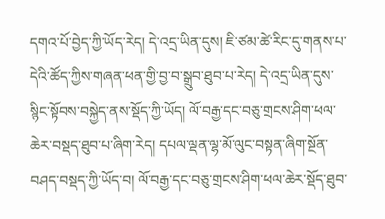དགའ་པོ་བྱེད་ཀྱི་ཡོད་རེད། དེ་འདྲ་ཡིན་དུས། ཇི་ཙམ་ཚེ་རིང་དུ་གནས་པ་དེའི་ཚོད་ཀྱིས་གཞན་ཕན་གྱི་བྱ་བ་སྒྲུབ་ཐུབ་པ་རེད། དེ་འདྲ་ཡིན་དུས་སྙིང་སྟོབས་བསྐྱེད་ནས་སྡོད་ཀྱི་ཡོད། ལོ་བརྒྱ་དང་བཅུ་གྲངས་ཤིག་ཕལ་ཆེར་བསྡད་ཐུབ་པ་ཞིག་རེད། དཔལ་ལྡན་ལྷ་མོ་ལུང་བསྟན་ཞིག་སྔོན་བཤད་བསྡད་ཀྱི་ཡོད་བ། ལོ་བརྒྱ་དང་བཅུ་གྲངས་ཤིག་ཕལ་ཆེར་སྡོད་ཐུབ་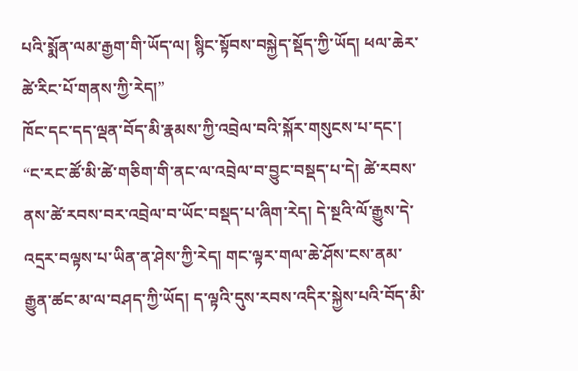པའི་སྨོན་ལམ་རྒྱག་གི་ཡོད་ལ། སྙིང་སྟོབས་བསྐྱེད་སྡོད་ཀྱི་ཡོད། ཕལ་ཆེར་ཚེ་རིང་པོ་གནས་ཀྱི་རེད།”
ཁོང་དང་དད་ལྡན་བོད་མི་རྣམས་ཀྱི་འབྲེལ་བའི་སྐོར་གསུངས་པ་དང་། “ང་རང་ཚོ་མི་ཚེ་གཅིག་གི་ནང་ལ་འབྲེལ་བ་བྱུང་བསྡད་པ་དེ། ཚེ་རབས་ནས་ཚེ་རབས་བར་འབྲེལ་བ་ཡོང་བསྡད་པ་ཞིག་རེད། དེ་སྔའི་ལོ་རྒྱུས་དེ་འདྲར་བལྟས་པ་ཡིན་ན་ཤེས་ཀྱི་རེད། གང་ལྟར་གལ་ཆེ་ཤོས་ངས་ནམ་རྒྱུན་ཚང་མ་ལ་བཤད་ཀྱི་ཡོད། ད་ལྟའི་དུས་རབས་འདིར་སྐྱེས་པའི་བོད་མི་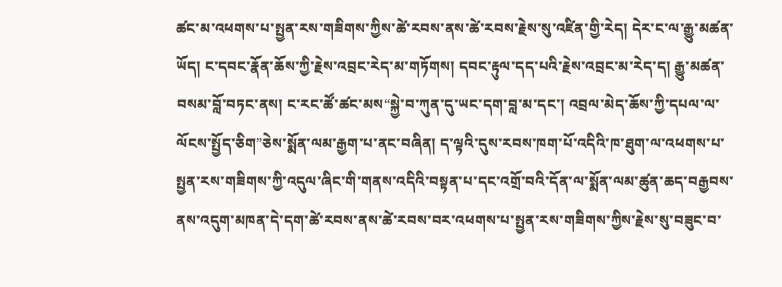ཚང་མ་འཕགས་པ་སྤྱན་རས་གཟིགས་ཀྱིས་ཚེ་རབས་ནས་ཚེ་རབས་རྗེས་སུ་འཛིན་གྱི་རེད། དེར་ང་ལ་རྒྱུ་མཚན་ཡོད། ང་དབང་རྣོན་ཆོས་ཀྱི་རྗེས་འབྲང་རེད་མ་གཏོགས། དབང་རྟུལ་དད་པའི་རྗེས་འབྲང་མ་རེད་ད། རྒྱུ་མཚན་བསམ་བློ་བཏང་ནས། ང་རང་ཚོ་ཚང་མས“སྐྱེ་བ་ཀུན་དུ་ཡང་དག་བླ་མ་དང་། འབྲལ་མེད་ཆོས་ཀྱི་དཔལ་ལ་ལོངས་སྤྱོད་ཅིག”ཅེས་སྨོན་ལམ་རྒྱག་པ་ནང་བཞིན། ད་ལྟའི་དུས་རབས་ཁག་པོ་འདིའི་ཁ་ཐུག་ལ་འཕགས་པ་སྤྱན་རས་གཟིགས་ཀྱི་འདུལ་ཞིང་གི་གནས་འདིའི་བསྟན་པ་དང་འགྲོ་བའི་དོན་ལ་སྨོན་ལམ་ཚུན་ཆད་བརྒྱབས་ནས་འདུག་མཁན་དེ་དག་ཚེ་རབས་ནས་ཚེ་རབས་བར་འཕགས་པ་སྤྱན་རས་གཟིགས་ཀྱིས་རྗེས་སུ་བཟུང་བ་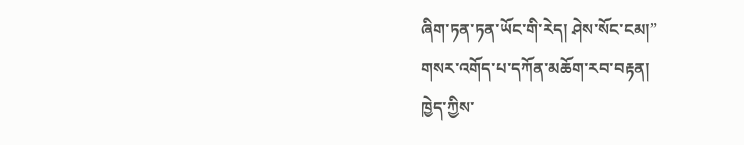ཞིག་ཏན་ཏན་ཡོང་གི་རེད། ཤེས་སོང་ངམ།”
གསར་འགོད་པ་དཀོན་མཆོག་རབ་བརྟན།
ཁྱེད་ཀྱིས་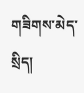གཟིགས་མེད་སྲིད།